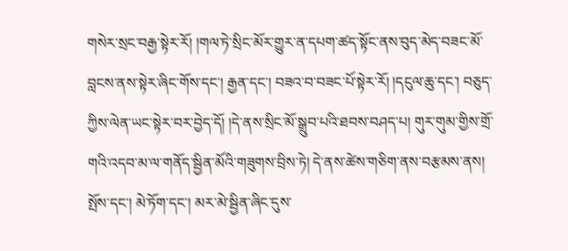གསེར་སྲང་བརྒྱ་སྟེར་རོ། །གལ་ཏེ་སྲིང་མོར་གྱུར་ན་དཔག་ཚད་སྟོང་ནས་བུད་མེད་བཟང་མོ་བླངས་ནས་སྟེར་ཞིང་གོས་དང་། རྒྱན་དང་། བཟའ་བ་བཟང་པོ་སྟེར་རོ། །དངུལ་ཆུ་དང་། བཅུད་ཀྱིས་ལེན་ཡང་སྟེར་བར་བྱེད་དོ། །དེ་ནས་སྲིང་མོ་སྒྲུབ་པའི་ཐབས་བཤད་པ། གུར་གུམ་གྱིས་གྲོ་གའི་འདབ་མ་ལ་གནོད་སྦྱིན་མོའི་གཟུགས་བྲིས་ཏེ། དེ་ནས་ཚེས་གཅིག་ནས་བརྩམས་ནས། སྤོས་དང་། མེ་ཏོག་དང་། མར་མེ་སྦྱིན་ཞིང་དུས་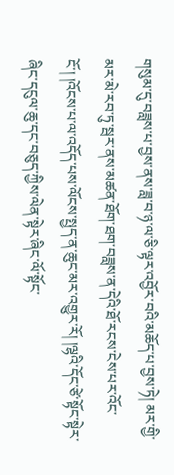གསུམ་དུ་བཟླས་པ་བྱས་ནས་ཟླ་བ་ཉ་ལ་ཅི་ལྟར་འབྱོར་བའི་མཆོད་པ་བྱས་ཏེ། མར་གྱི་མར་མེ་རབ་ཏུ་སྦར་ནས་མཚན་ཐོག་ཐག་བཟླས་ན་དེའི་ཐོ་རངས་ངེས་པར་འོང་ངོ་། །འོངས་པ་ལ་འདོད་པས་ལོངས་སྤྱད་ན་ཆུང་མར་འགྱུར་རོ། །ལྷའི་དོང་ཙེ་སྟོང་སྟེར་ཞིང་དངུལ་ཆུ་དང་བཅུད་ཀྱིས་ལེན་སྟེར་ཞིང་ལོ་སྟོང་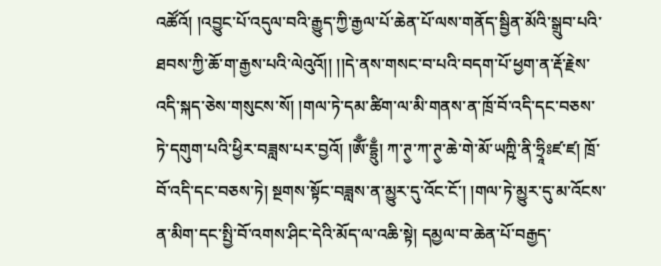འཚོའོ། །འབྱུང་པོ་འདུལ་བའི་རྒྱུད་ཀྱི་རྒྱལ་པོ་ཆེན་པོ་ལས་གནོད་སྦྱིན་མོའི་སྒྲུབ་པའི་ཐབས་ཀྱི་ཆོ་ག་རྒྱས་པའི་ལེའུའོ།། །།དེ་ནས་གསང་བ་པའི་བདག་པོ་ཕྱག་ན་རྡོ་རྗེས་འདི་སྐད་ཅེས་གསུངས་སོ། །གལ་ཏེ་དམ་ཚིག་ལ་མི་གནས་ན་ཁྲོ་བོ་འདི་དང་བཅས་ཏེ་དགུག་པའི་ཕྱིར་བཟླས་པར་བྱའོ། །ཨོྃ་དྷྲུྃ། ཀ་ཊྱ་ཀ་ཊྱ་ཆེ་གེ་མོ་ཡཀྵི་ནི་ཧྲཱིཿཛ་ཛ། ཁྲོ་བོ་འདི་དང་བཅས་ཏེ། སྔགས་སྟོང་བཟླས་ན་མྱུར་དུ་འོང་ངོ་། །གལ་ཏེ་མྱུར་དུ་མ་འོངས་ན་མིག་དང་སྤྱི་བོ་འགས་ཤིང་དེའི་མོད་ལ་འཆི་སྟེ། དམྱལ་བ་ཆེན་པོ་བརྒྱད་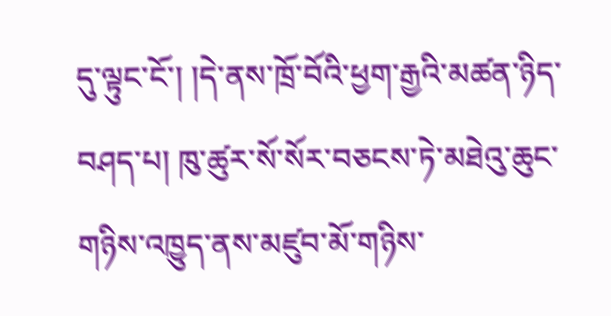དུ་ལྟུང་ངོ་། །དེ་ནས་ཁྲོ་བོའི་ཕྱག་རྒྱའི་མཚན་ཉིད་བཤད་པ། ཁུ་ཚུར་སོ་སོར་བཅངས་ཏེ་མཐེའུ་ཆུང་གཉིས་འཁྱུད་ནས་མཛུབ་མོ་གཉིས་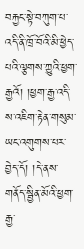བརྐྱང་སྟེ་བཀུག་པ་འདི་ནི་ཁྲོ་བོའི་མི་ཕྱེད་པའི་ལྕགས་ཀྱུའི་ཕྱག་རྒྱའོ། །ཕྱག་རྒྱ་འདི་ས་འཇིག་རྟེན་གསུམ་ཡང་འགུགས་པར་བྱེད་དོ། །དེ་ནས་གནོད་སྦྱིན་མོའི་ཕྱག་རྒྱ་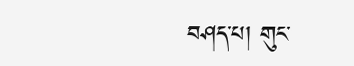བཤད་པ། གུང་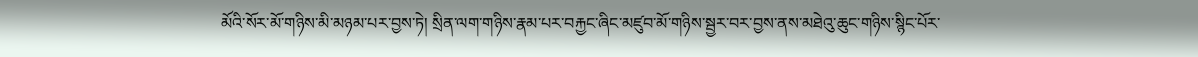མོའི་སོར་མོ་གཉིས་མི་མཉམ་པར་བྱས་ཏེ། སྲིན་ལག་གཉིས་རྣམ་པར་བརྐྱང་ཞིང་མཛུབ་མོ་གཉིས་སྦྱར་བར་བྱས་ནས་མཐེའུ་ཆུང་གཉིས་སྙིང་པོར་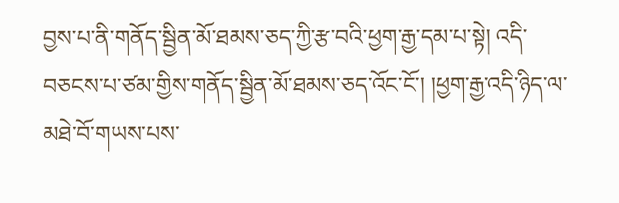བྱས་པ་ནི་གནོད་སྦྱིན་མོ་ཐམས་ཅད་ཀྱི་རྩ་བའི་ཕྱག་རྒྱ་དམ་པ་སྟེ། འདི་བཅངས་པ་ཙམ་གྱིས་གནོད་སྦྱིན་མོ་ཐམས་ཅད་འོང་ངོ་། །ཕྱག་རྒྱ་འདི་ཉིད་ལ་མཐེ་བོ་གཡས་པས་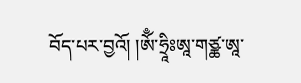བོད་པར་བྱའོ། །ཨོྃ་ཧྲཱིཿཨཱ་གཙྪ་ཨཱ་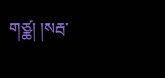གཙྪ། །སརྦ་